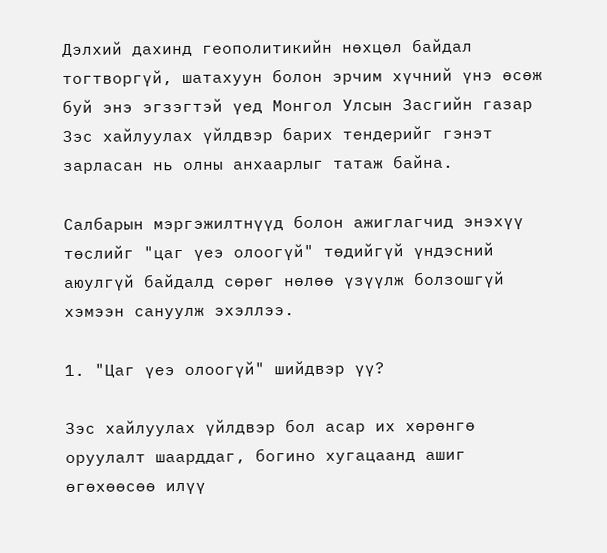Дэлхий дахинд геополитикийн нөхцөл байдал тогтворгүй, шатахуун болон эрчим хүчний үнэ өсөж буй энэ эгзэгтэй үед Монгол Улсын Засгийн газар Зэс хайлуулах үйлдвэр барих тендерийг гэнэт зарласан нь олны анхаарлыг татаж байна.

Салбарын мэргэжилтнүүд болон ажиглагчид энэхүү төслийг "цаг үеэ олоогүй" төдийгүй үндэсний аюулгүй байдалд сөрөг нөлөө үзүүлж болзошгүй хэмээн сануулж эхэллээ.

1. "Цаг үеэ олоогүй" шийдвэр үү?

Зэс хайлуулах үйлдвэр бол асар их хөрөнгө оруулалт шаарддаг, богино хугацаанд ашиг өгөхөөсөө илүү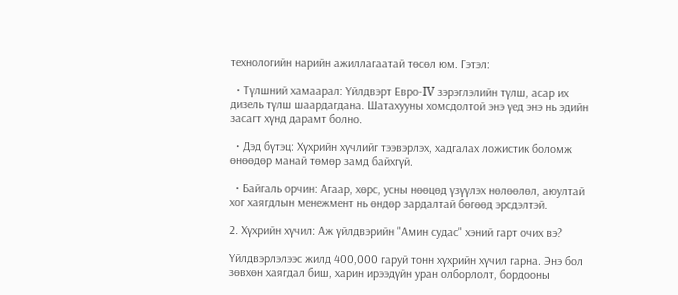технологийн нарийн ажиллагаатай төсөл юм. Гэтэл:

  • Түлшний хамаарал: Үйлдвэрт Евро-IV зэрэглэлийн түлш, асар их дизель түлш шаардагдана. Шатахууны хомсдолтой энэ үед энэ нь эдийн засагт хүнд дарамт болно.

  • Дэд бүтэц: Хүхрийн хүчлийг тээвэрлэх, хадгалах ложистик боломж өнөөдөр манай төмөр замд байхгүй.

  • Байгаль орчин: Агаар, хөрс, усны нөөцөд үзүүлэх нөлөөлөл, аюултай хог хаягдлын менежмент нь өндөр зардалтай бөгөөд эрсдэлтэй.

2. Хүхрийн хүчил: Аж үйлдвэрийн "Амин судас" хэний гарт очих вэ?

Үйлдвэрлэлээс жилд 400,000 гаруй тонн хүхрийн хүчил гарна. Энэ бол зөвхөн хаягдал биш, харин ирээдүйн уран олборлолт, бордооны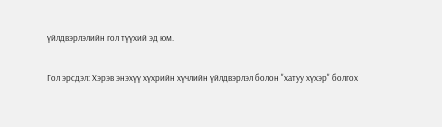үйлдвэрлэлийн гол түүхий эд юм.

Гол эрсдэл: Хэрэв энэхүү хүхрийн хүчлийн үйлдвэрлэл болон "хатуу хүхэр" болгох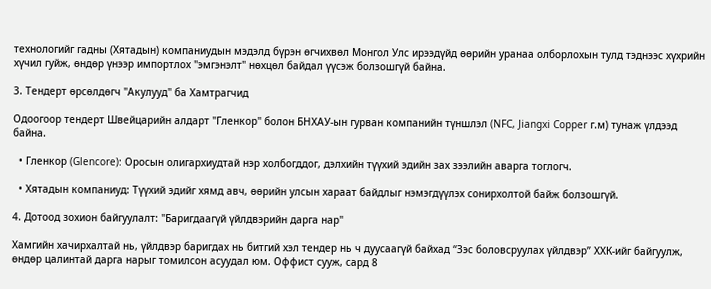технологийг гадны (Хятадын) компаниудын мэдэлд бүрэн өгчихвөл Монгол Улс ирээдүйд өөрийн уранаа олборлохын тулд тэднээс хүхрийн хүчил гуйж, өндөр үнээр импортлох "эмгэнэлт" нөхцөл байдал үүсэж болзошгүй байна.

3. Тендерт өрсөлдөгч "Акулууд" ба Хамтрагчид

Одоогоор тендерт Швейцарийн алдарт "Гленкор" болон БНХАУ-ын гурван компанийн түншлэл (NFC, Jiangxi Copper г.м) тунаж үлдээд байна.

  • Гленкор (Glencore): Оросын олигархиудтай нэр холбогддог, дэлхийн түүхий эдийн зах зээлийн аварга тоглогч.

  • Хятадын компаниуд: Түүхий эдийг хямд авч, өөрийн улсын хараат байдлыг нэмэгдүүлэх сонирхолтой байж болзошгүй.

4. Дотоод зохион байгуулалт: "Баригдаагүй үйлдвэрийн дарга нар"

Хамгийн хачирхалтай нь, үйлдвэр баригдах нь битгий хэл тендер нь ч дуусаагүй байхад “Зэс боловсруулах үйлдвэр” ХХК-ийг байгуулж, өндөр цалинтай дарга нарыг томилсон асуудал юм. Оффист сууж, сард 8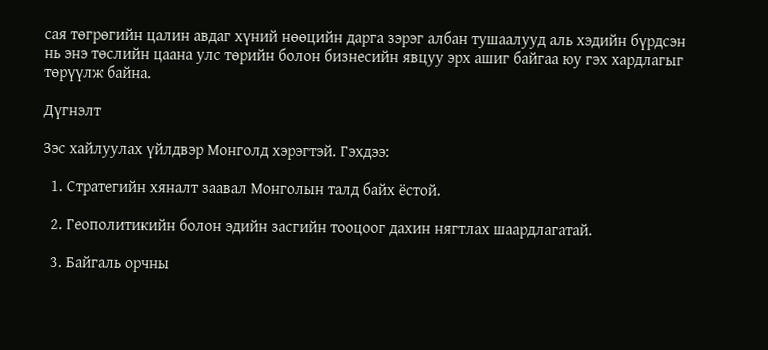сая төгрөгийн цалин авдаг хүний нөөцийн дарга зэрэг албан тушаалууд аль хэдийн бүрдсэн нь энэ төслийн цаана улс төрийн болон бизнесийн явцуу эрх ашиг байгаа юу гэх хардлагыг төрүүлж байна.

Дүгнэлт

Зэс хайлуулах үйлдвэр Монголд хэрэгтэй. Гэхдээ:

  1. Стратегийн хяналт заавал Монголын талд байх ёстой.

  2. Геополитикийн болон эдийн засгийн тооцоог дахин нягтлах шаардлагатай.

  3. Байгаль орчны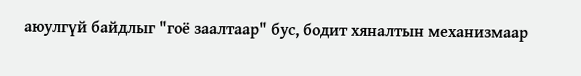аюулгүй байдлыг "гоё заалтаар" бус, бодит хяналтын механизмаар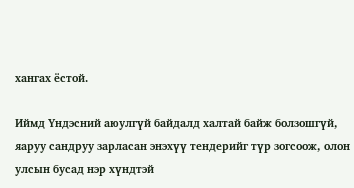хангах ёстой.

Иймд Үндэсний аюулгүй байдалд халтай байж болзошгүй, яаруу сандруу зарласан энэхүү тендерийг түр зогсоож, олон улсын бусад нэр хүндтэй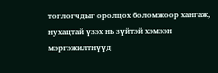тоглогчдыг оролцох боломжоор хангаж, нухацтай үзэх нь зүйтэй хэмээн мэргэжилтнүүд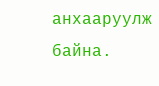анхааруулж байна.